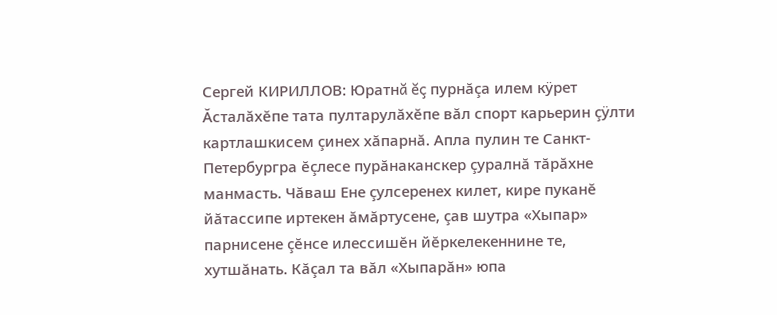Сергей КИРИЛЛОВ: Юратнă ĕç пурнăçа илем кÿрет
Ăсталăхĕпе тата пултарулăхĕпе вăл спорт карьерин çÿлти картлашкисем çинех хăпарнă. Апла пулин те Санкт- Петербургра ĕçлесе пурăнаканскер çуралнă тăрăхне манмасть. Чăваш Ене çулсеренех килет, кире пуканĕ йăтассипе иртекен ăмăртусене, çав шутра «Хыпар» парнисене çĕнсе илессишĕн йĕркелекеннине те, хутшăнать. Кăçал та вăл «Хыпарăн» юпа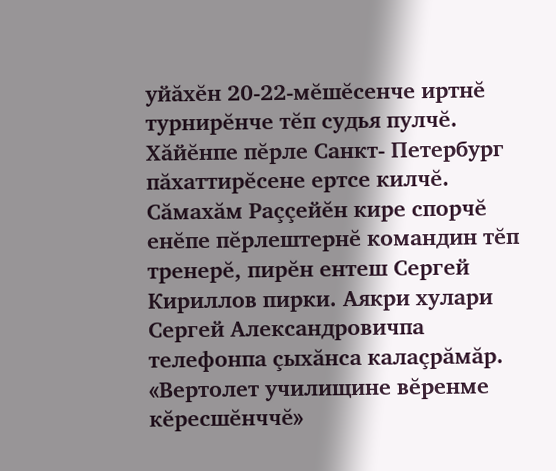уйăхĕн 20-22-мĕшĕсенче иртнĕ турнирĕнче тĕп судья пулчĕ. Хăйĕнпе пĕрле Санкт- Петербург пăхаттирĕсене ертсе килчĕ. Сăмахăм Раççейĕн кире спорчĕ енĕпе пĕрлештернĕ командин тĕп тренерĕ, пирĕн ентеш Сергей Кириллов пирки. Аякри хулари Сергей Александровичпа телефонпа çыхăнса калаçрăмăр.
«Вертолет училищине вĕренме кĕресшĕнччĕ»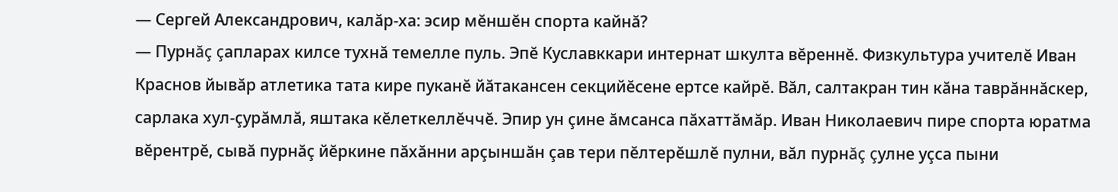— Сергей Александрович, калăр-ха: эсир мĕншĕн спорта кайнă?
— Пурнăç çапларах килсе тухнă темелле пуль. Эпĕ Куславккари интернат шкулта вĕреннĕ. Физкультура учителĕ Иван Краснов йывăр атлетика тата кире пуканĕ йăтакансен секцийĕсене ертсе кайрĕ. Вăл, салтакран тин кăна таврăннăскер, сарлака хул-çурăмлă, яштака кĕлеткеллĕччĕ. Эпир ун çине ăмсанса пăхаттăмăр. Иван Николаевич пире спорта юратма вĕрентрĕ, сывă пурнăç йĕркине пăхăнни арçыншăн çав тери пĕлтерĕшлĕ пулни, вăл пурнăç çулне уçса пыни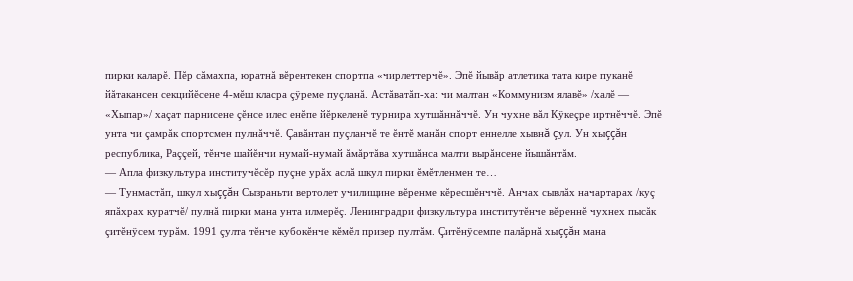пирки каларĕ. Пĕр сăмахпа, юратнă вĕрентекен спортпа «чирлеттерчĕ». Эпĕ йывăр атлетика тата кире пуканĕ йăтакансен секцийĕсене 4-мĕш класра çÿреме пуçланă. Астăватăп-ха: чи малтан «Коммунизм ялавĕ» /халĕ — «Хыпар»/ хаçат парнисене çĕнсе илес енĕпе йĕркеленĕ турнира хутшăннăччĕ. Ун чухне вăл Кÿкеçре иртнĕччĕ. Эпĕ унта чи çамрăк спортсмен пулнăччĕ. Çавăнтан пуçланчĕ те ĕнтĕ манăн спорт еннелле хывнă çул. Ун хыççăн республика, Раççей, тĕнче шайĕнчи нумай-нумай ăмăртăва хутшăнса малти вырăнсене йышăнтăм.
— Апла физкультура институчĕсĕр пуçне урăх аслă шкул пирки ĕмĕтленмен те…
— Тунмастăп, шкул хыççăн Сызраньти вертолет училищине вĕренме кĕресшĕнччĕ. Анчах сывлăх начартарах /куç япăхрах куратчĕ/ пулнă пирки мана унта илмерĕç. Ленинградри физкультура институтĕнче вĕреннĕ чухнех пысăк çитĕнÿсем турăм. 1991 çулта тĕнче кубокĕнче кĕмĕл призер пултăм. Çитĕнÿсемпе палăрнă хыççăн мана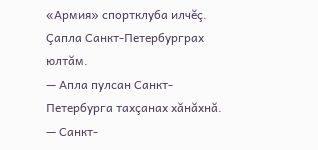«Армия» спортклуба илчĕç. Çапла Санкт-Петербурграх юлтăм.
— Апла пулсан Санкт-Петербурга тахçанах хăнăхнă.
— Санкт-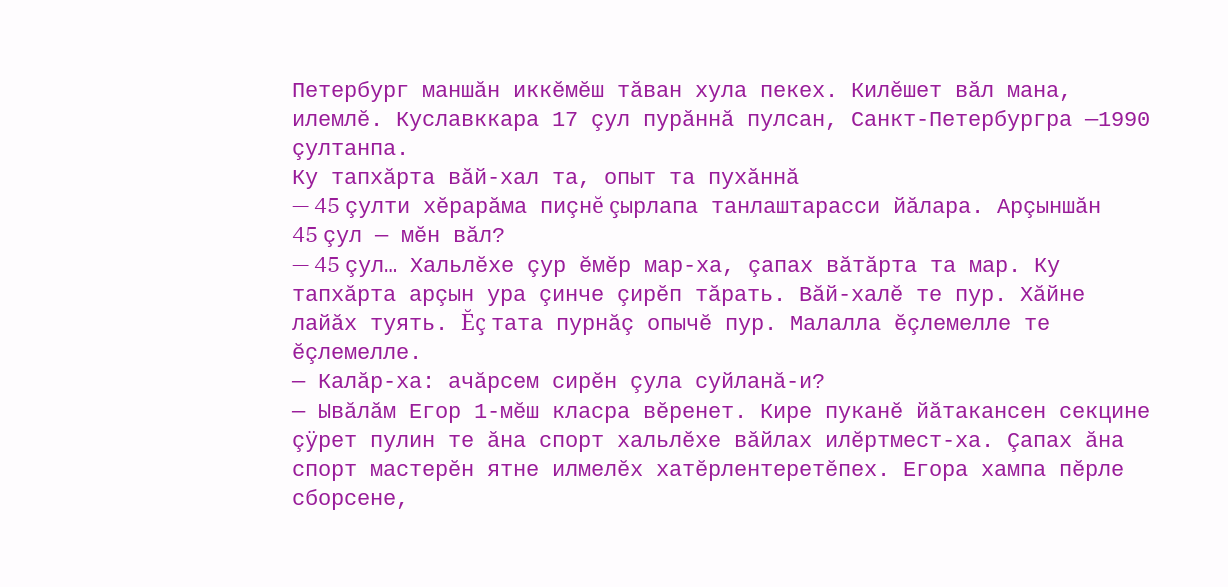Петербург маншăн иккĕмĕш тăван хула пекех. Килĕшет вăл мана, илемлĕ. Куславккара 17 çул пурăннă пулсан, Санкт-Петербургра —1990 çултанпа.
Ку тапхăрта вăй-хал та, опыт та пухăннă
— 45 çулти хĕрарăма пиçнĕ çырлапа танлаштарасси йăлара. Арçыншăн 45 çул — мĕн вăл?
— 45 çул… Хальлĕхе çур ĕмĕр мар-ха, çапах вăтăрта та мар. Ку тапхăрта арçын ура çинче çирĕп тăрать. Вăй-халĕ те пур. Хăйне лайăх туять. Ĕç тата пурнăç опычĕ пур. Малалла ĕçлемелле те ĕçлемелле.
— Калăр-ха: ачăрсем сирĕн çула суйланă-и?
— Ывăлăм Егор 1-мĕш класра вĕренет. Кире пуканĕ йăтакансен секцине çÿрет пулин те ăна спорт хальлĕхе вăйлах илĕртмест-ха. Çапах ăна спорт мастерĕн ятне илмелĕх хатĕрлентеретĕпех. Егора хампа пĕрле сборсене,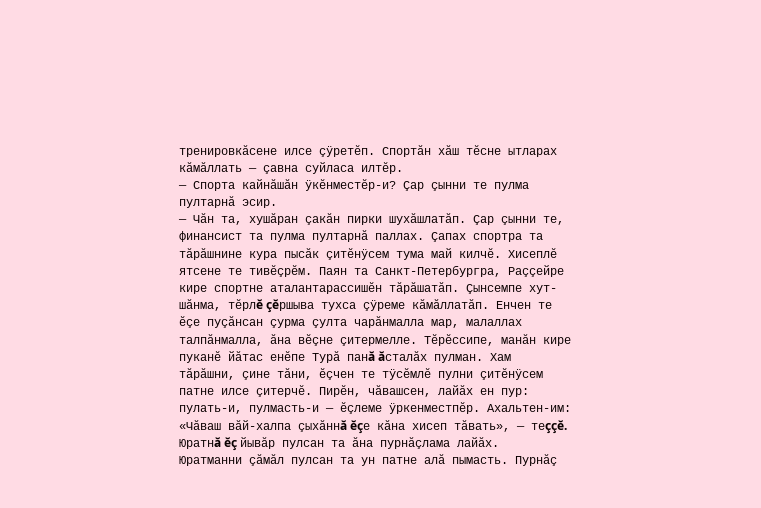тренировкăсене илсе çÿретĕп. Спортăн хăш тĕсне ытларах кăмăллать — çавна суйласа илтĕр.
— Спорта кайнăшăн ÿкĕнместĕр-и? Çар çынни те пулма пултарнă эсир.
— Чăн та, хушăран çакăн пирки шухăшлатăп. Çар çынни те, финансист та пулма пултарнă паллах. Çапах спортра та тăрăшнине кура пысăк çитĕнÿсем тума май килчĕ. Хисеплĕ ятсене те тивĕçрĕм. Паян та Санкт-Петербургра, Раççейре кире спортне аталантарассишĕн тăрăшатăп. Çынсемпе хут-шăнма, тĕрлĕ çĕршыва тухса çÿреме кăмăллатăп. Енчен те ĕçе пуçăнсан çурма çулта чарăнмалла мар, малаллах талпăнмалла, ăна вĕçне çитермелле. Тĕрĕссипе, манăн кире пуканĕ йăтас енĕпе Турă панă ăсталăх пулман. Хам тăрăшни, çине тăни, ĕçчен те тÿсĕмлĕ пулни çитĕнÿсем патне илсе çитерчĕ. Пирĕн, чăвашсен, лайăх ен пур: пулать-и, пулмасть-и — ĕçлеме ÿркенместпĕр. Ахальтен-им: «Чăваш вăй-халпа çыхăннă ĕçе кăна хисеп тăвать», — теççĕ. Юратнă ĕç йывăр пулсан та ăна пурнăçлама лайăх. Юратманни çăмăл пулсан та ун патне алă пымасть. Пурнăç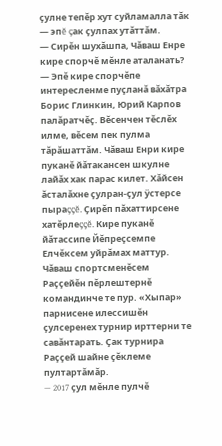çулне тепĕр хут суйламалла тăк — эпĕ çак çулпах утăттăм.
— Сирĕн шухăшпа, Чăваш Енре кире спорчĕ мĕнле аталанать?
— Эпĕ кире спорчĕпе интересленме пуçланă вăхăтра Борис Глинкин, Юрий Карпов палăратчĕç. Вĕсенчен тĕслĕх илме, вĕсем пек пулма тăрăшаттăм. Чăваш Енри кире пуканĕ йăтакансен шкулне лайăх хак парас килет. Хăйсен ăсталăхне çулран-çул ÿстерсе пыраççĕ. Çирĕп пăхаттирсене хатĕрлеççĕ. Кире пуканĕ йăтассипе Йĕпреçсемпе Елчĕксем уйрăмах маттур. Чăваш спортсменĕсем Раççейĕн пĕрлештернĕ командинче те пур. «Хыпар» парнисене илессишĕн çулсеренех турнир ирттерни те савăнтарать. Çак турнира Раççей шайне çĕклеме пултартăмăр.
— 2017 çул мĕнле пулчĕ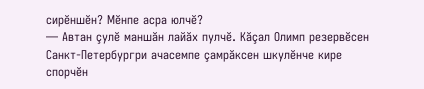сирĕншĕн? Мĕнпе асра юлчĕ?
— Автан çулĕ маншăн лайăх пулчĕ. Кăçал Олимп резервĕсен Санкт-Петербургри ачасемпе çамрăксен шкулĕнче кире спорчĕн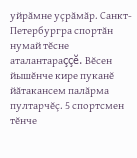уйрăмне уçрăмăр. Санкт-Петербургра спортăн нумай тĕсне аталантараççĕ. Вĕсен йышĕнче кире пуканĕ йăтакансем палăрма пултарчĕç. 5 спортсмен тĕнче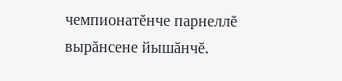чемпионатĕнче парнеллĕ вырăнсене йышăнчĕ.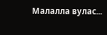Малалла вулас...